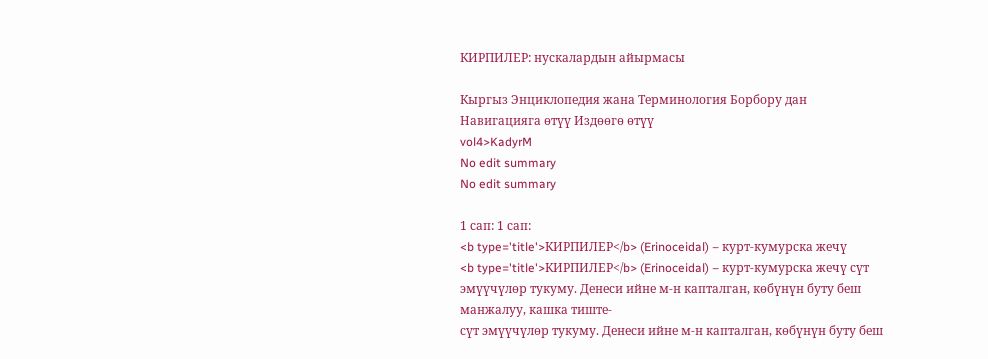КИРПИЛЕР: нускалардын айырмасы

Кыргыз Энциклопедия жана Терминология Борбору дан
Навигацияга өтүү Издөөгө өтүү
vol4>KadyrM
No edit summary
No edit summary

1 сап: 1 сап:
<b type='title'>КИРПИЛЕР</b> (Erinoceidal) – курт-кумурска жечү
<b type='title'>КИРПИЛЕР</b> (Erinoceidal) – курт-кумурска жечү сүт эмүүчүлөр тукуму. Денеси ийне м-н капталган, көбүнүн буту беш манжалуу, кашка тиште-
сүт эмүүчүлөр тукуму. Денеси ийне м-н капталган, көбүнүн буту беш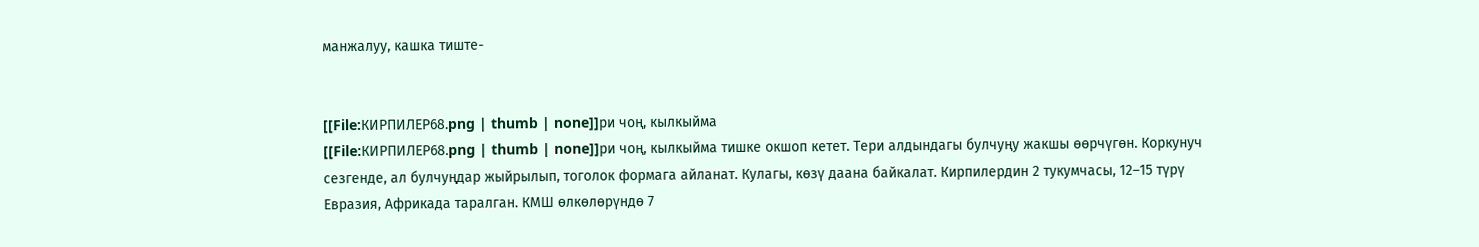манжалуу, кашка тиште-


[[File:КИРПИЛЕР68.png | thumb | none]]ри чоң, кылкыйма
[[File:КИРПИЛЕР68.png | thumb | none]]ри чоң, кылкыйма тишке окшоп кетет. Тери алдындагы булчуңу жакшы өөрчүгөн. Коркунуч сезгенде, ал булчуңдар жыйрылып, тоголок формага айланат. Кулагы, көзү даана байкалат. Кирпилердин 2 тукумчасы, 12–15 түрү Евразия, Африкада таралган. КМШ өлкөлөрүндө 7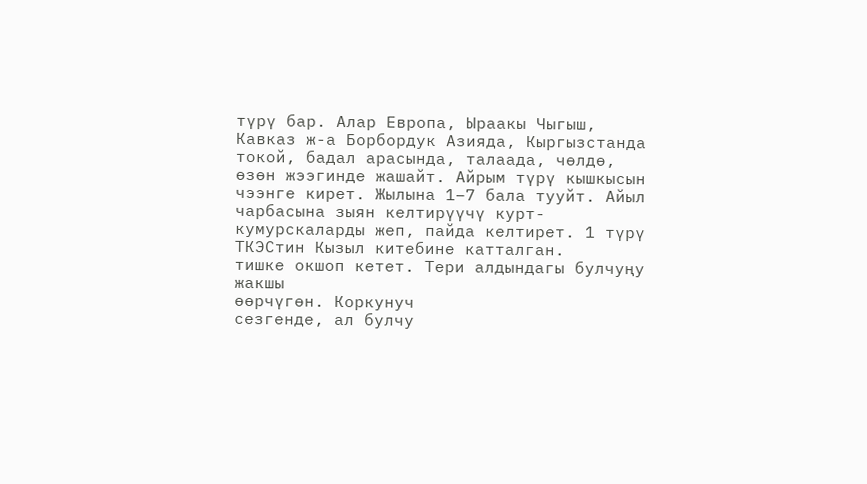түрү бар. Алар Европа, Ыраакы Чыгыш, Кавказ ж-а Борбордук Азияда, Кыргызстанда токой, бадал арасында, талаада, чөлдө, өзөн жээгинде жашайт. Айрым түрү кышкысын чээнге кирет. Жылына 1–7 бала тууйт. Айыл чарбасына зыян келтирүүчү курт-кумурскаларды жеп, пайда келтирет. 1 түрү ТКЭСтин Кызыл китебине катталган.
тишке окшоп кетет. Тери алдындагы булчуңу жакшы
өөрчүгөн. Коркунуч
сезгенде, ал булчу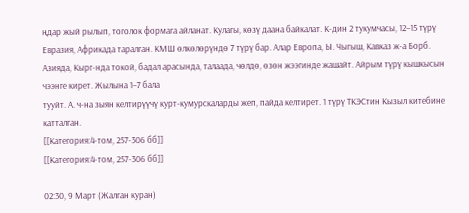ңдар жый рылып, тоголок формага айланат. Кулагы, көзү даана байкалат. К-дин 2 тукумчасы, 12–15 түрү Евразия, Африкада таралган. КМШ өлкөлөрүндө 7 түрү бар. Алар Европа, Ы. Чыгыш, Кавказ ж-а Борб. Азияда, Кырг-нда токой, бадал арасында, талаада, чөлдө, өзөн жээгинде жашайт. Айрым түрү кышкысын чээнге кирет. Жылына 1–7 бала
тууйт. А. ч-на зыян келтирүүчү курт-кумурскаларды жеп, пайда келтирет. 1 түрү ТКЭСтин Кызыл китебине катталган.
[[Категория:4-том, 257-306 бб]]
[[Категория:4-том, 257-306 бб]]

02:30, 9 Март (Жалган куран)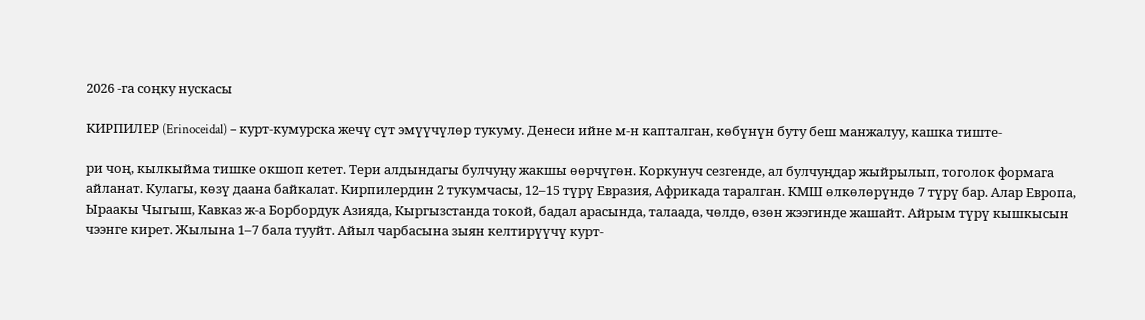2026 -га соңку нускасы

КИРПИЛЕР (Erinoceidal) – курт-кумурска жечү сүт эмүүчүлөр тукуму. Денеси ийне м-н капталган, көбүнүн буту беш манжалуу, кашка тиште-

ри чоң, кылкыйма тишке окшоп кетет. Тери алдындагы булчуңу жакшы өөрчүгөн. Коркунуч сезгенде, ал булчуңдар жыйрылып, тоголок формага айланат. Кулагы, көзү даана байкалат. Кирпилердин 2 тукумчасы, 12–15 түрү Евразия, Африкада таралган. КМШ өлкөлөрүндө 7 түрү бар. Алар Европа, Ыраакы Чыгыш, Кавказ ж-а Борбордук Азияда, Кыргызстанда токой, бадал арасында, талаада, чөлдө, өзөн жээгинде жашайт. Айрым түрү кышкысын чээнге кирет. Жылына 1–7 бала тууйт. Айыл чарбасына зыян келтирүүчү курт-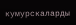кумурскаларды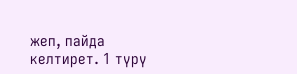жеп, пайда келтирет. 1 түрү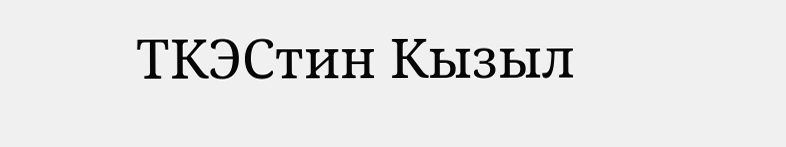ТКЭСтин Кызыл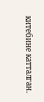китебине катталган.